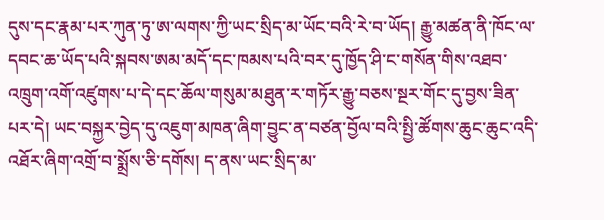དུས་དང་རྣམ་པར་ཀུན་ཏུ་ཨ་ལགས་ཀྱི་ཡང་སྲིད་མ་ཡོང་བའི་རེ་བ་ཡོད། རྒྱུ་མཚན་ནི་ཁོང་ལ་དབང་ཆ་ཡོད་པའི་སྐབས་ཨམ་མདོ་དང་ཁམས་པའི་བར་དུ་ཁྱོད་ཤི་ང་གསོན་གིས་འཐབ་འཁྲུག་འགོ་འཛུགས་པ་དེ་དང་ཆོལ་གསུམ་མཐུན་ར་གཏོར་རྒྱུ་བཅས་སྔར་གོང་དུ་བྱས་ཟིན་པར་དེ། ཡང་བསྐྱར་བྱེད་དུ་འཇུག་མཁན་ཞིག་བྱུང་ན་བཙན་བྱོལ་བའི་སྤྱི་ཚོགས་ཆུང་ཆུང་འདི་འཐོར་ཞིག་འགྲོ་བ་སྨྲོས་ཅི་དགོས། ད་ནས་ཡང་སྲིད་མ་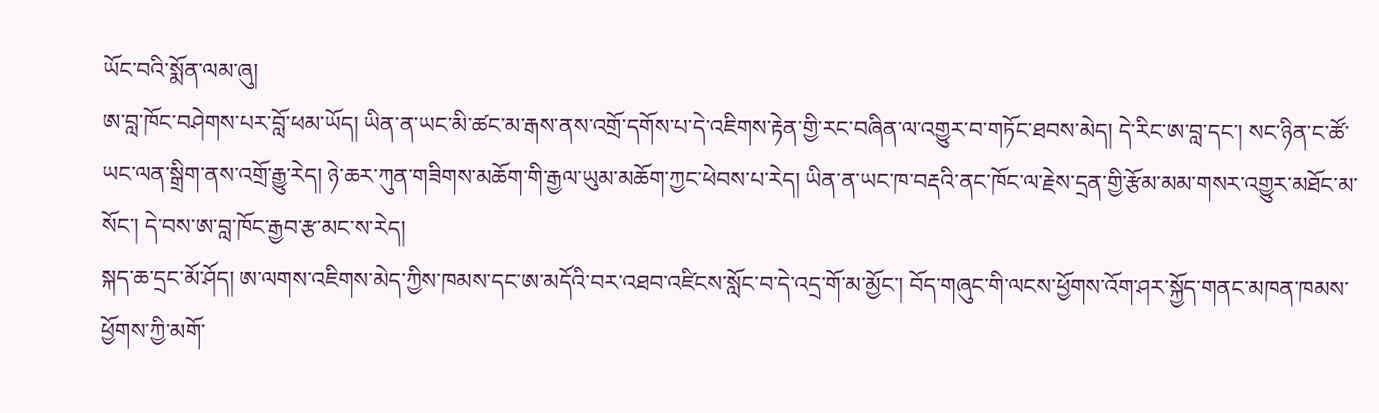ཡོང་བའི་སྨོན་ལམ་ཞུ།
ཨ་བླ་ཁོང་བཤེགས་པར་བློ་ཕམ་ཡོད། ཡིན་ན་ཡང་མི་ཚང་མ་རྒས་ནས་འགྲོ་དགོས་པ་དེ་འཇིགས་རྟེན་གྱི་རང་བཞིན་ལ་འགྱུར་བ་གཏོང་ཐབས་མེད། དེ་རིང་ཨ་བླ་དང་། སང་ཉིན་ང་ཚོ་ཡང་ལན་སྒྲིག་ནས་འགྲོ་རྒྱུ་རེད། ཉེ་ཆར་ཀུན་གཟིགས་མཆོག་གི་རྒྱལ་ཡུམ་མཆོག་ཀྱང་ཕེབས་པ་རེད། ཡིན་ན་ཡང་ཁ་བརྡའི་ནང་ཁོང་ལ་རྗེས་དྲན་གྱི་རྩོམ་མམ་གསར་འགྱུར་མཐོང་མ་སོང་། དེ་བས་ཨ་བླ་ཁོང་རྒྱབ་རྩ་མང་ས་རེད།
སྐད་ཆ་དྲང་མོ་ཤོད། ཨ་ལགས་འཇིགས་མེད་ཀྱིས་ཁམས་དང་ཨ་མདོའི་བར་འཐབ་འཛིངས་སློང་བ་དེ་འདྲ་གོ་མ་མྱོང་། བོད་གཞུང་གི་ལངས་ཕྱོགས་འོག་ཤར་སྐྱོད་གནང་མཁན་ཁམས་ཕྱོགས་ཀྱི་མགོ་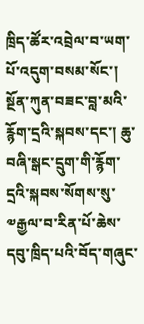ཁྲིད་ཚོར་འབྲེལ་བ་ཡག་པོ་འདུག་བསམ་སོང་། སྔོན་ཀུན་བཟང་བླ་མའི་རྙོག་དྲའི་སྐབས་དང་། ཆུ་བཞི་སྒང་དྲུག་གི་རྙོག་དྲའི་སྐབས་སོགས་སུ་༧རྒྱལ་བ་རིན་པོ་ཆེས་དབུ་ཁྲིད་པའི་བོད་གཞུང་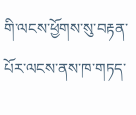གི་ལངས་ཕྱོགས་སུ་བརྟན་པོར་ལངས་ནས་ཁ་གཏད་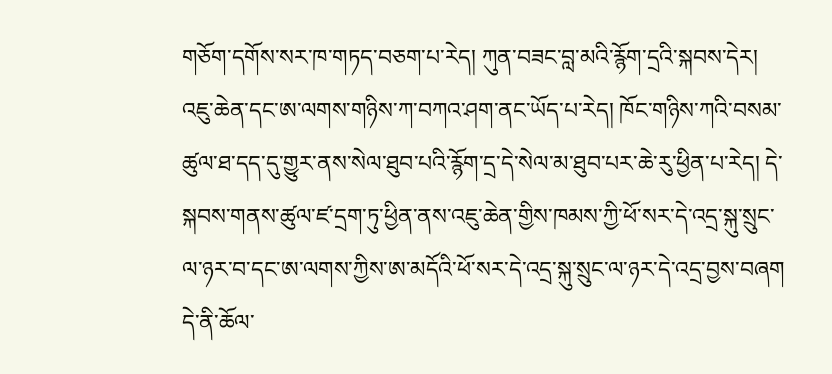གཅོག་དགོས་སར་ཁ་གཏད་བཅག་པ་རེད། ཀུན་བཟང་བླ་མའི་རྙོག་དྲའི་སྐབས་དེར། འཇུ་ཆེན་དང་ཨ་ལགས་གཉིས་ཀ་བཀའ་ཤག་ནང་ཡོད་པ་རེད། ཁོང་གཉིས་ཀའི་བསམ་ཚུལ་ཐ་དད་དུ་གྱུར་ནས་སེལ་ཐུབ་པའི་རྙོག་དྲ་དེ་སེལ་མ་ཐུབ་པར་ཆེ་རུ་ཕྱིན་པ་རེད། དེ་སྐབས་གནས་ཚུལ་ཛ་དྲག་ཏུ་ཕྱིན་ནས་འཇུ་ཆེན་གྱིས་ཁམས་ཀྱི་ཕོ་སར་དེ་འདྲ་སྐུ་སྲུང་ལ་ཉར་བ་དང་ཨ་ལགས་ཀྱིས་ཨ་མདོའི་ཕོ་སར་དེ་འདྲ་སྐུ་སྲུང་ལ་ཉར་དེ་འདྲ་བྱས་བཞག དེ་ནི་ཆོལ་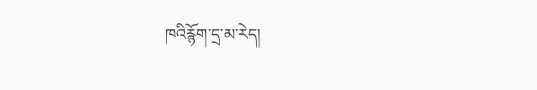ཁའིརྙོག་དྲ་མ་རེད།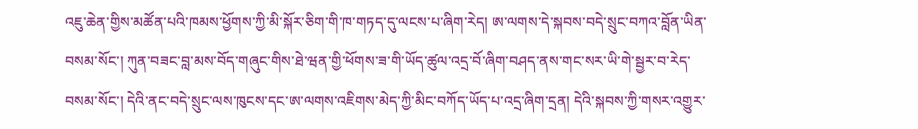འཇུ་ཆེན་གྱིས་མཚོན་པའི་ཁམས་ཕྱོགས་ཀྱི་མི་སྐོར་ཅིག་གི་ཁ་གཏད་དུ་ལངས་པ་ཞིག་རེད། ཨ་ལགས་དེ་སྐབས་བདེ་སྲུང་བཀའ་བློན་ཡིན་བསམ་སོང་། ཀུན་བཟང་བླ་མས་བོད་གཞུང་གིས་ཐེ་ཝན་གྱི་ཕོགས་ཟ་གི་ཡོད་ཚུལ་འདྲ་བོ་ཞིག་བཤད་ནས་གང་སར་ཡི་གེ་སྦྱར་བ་རེད་བསམ་སོང་། དེའི་ནང་བདེ་སྲུང་ལས་ཁུངས་དང་ཨ་ལགས་འཇིགས་མེད་ཀྱི་མིང་བཀོད་ཡོད་པ་འདྲ་ཞིག་དྲན། དེའི་སྐབས་ཀྱི་གསར་འགྱུར་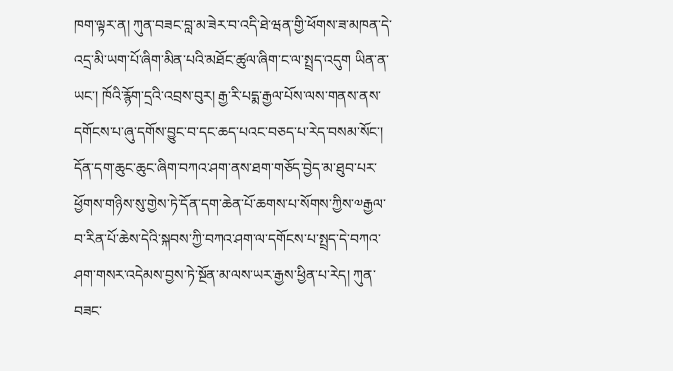ཁག་ལྟར་ན། ཀུན་བཟང་བླ་མ་ཟེར་བ་འདི་ཐེ་ཝན་གྱི་ཕོགས་ཟ་མཁན་དེ་འདྲ་མི་ཡག་པོ་ཞིག་མིན་པའི་མཐོང་ཚུལ་ཞིག་ང་ལ་སྤྲད་འདུག ཡིན་ན་ཡང་། ཁོའི་རྙོག་དྲའི་འབྲས་བུར། རྒྱ་རི་པདྨ་རྒྱལ་པོས་ལས་གནས་ནས་དགོངས་པ་ཞུ་དགོས་བྱུང་བ་དང་ཆད་པའང་བཅད་པ་རེད་བསམ་སོང་།
དོན་དག་ཆུང་ཆུང་ཞིག་བཀའ་ཤག་ནས་ཐག་གཅོད་བྱེད་མ་ཐུབ་པར་ཕྱོགས་གཉིས་སུ་གྱེས་ཏེ་དོན་དག་ཆེན་པོ་ཆགས་པ་སོགས་ཀྱིས་༧རྒྱལ་བ་རིན་པོ་ཆེས་དེའི་སྐབས་ཀྱི་བཀའ་ཤག་ལ་དགོངས་པ་སྤྲད་དེ་བཀའ་ཤག་གསར་འདེམས་བྱས་ཏེ་སྔོན་མ་ལས་ཡར་རྒྱས་ཕྱིན་པ་རེད། ཀུན་བཟང་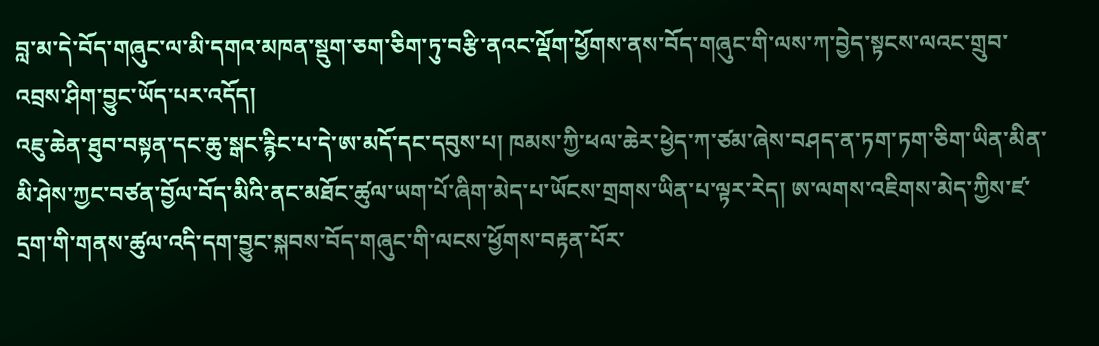བླ་མ་དེ་བོད་གཞུང་ལ་མི་དགའ་མཁན་སྡུག་ཅག་ཅིག་ཏུ་བརྩི་ནའང་ལྡོག་ཕྱོགས་ནས་བོད་གཞུང་གི་ལས་ཀ་བྱེད་སྟངས་ལའང་གྲུབ་འབྲས་ཤིག་བྱུང་ཡོད་པར་འདོད།
འཇུ་ཆེན་ཐུབ་བསྟན་དང་ཆུ་སྒང་རྙིང་པ་དེ་ཨ་མདོ་དང་དབུས་པ། ཁམས་ཀྱི་ཕལ་ཆེར་ཕྱེད་ཀ་ཙམ་ཞེས་བཤད་ན་ཏག་ཏག་ཅིག་ཡིན་མིན་མི་ཤེས་ཀྱང་བཙན་བྱོལ་བོད་མིའི་ནང་མཐོང་ཚུལ་ཡག་པོ་ཞིག་མེད་པ་ཡོངས་གྲགས་ཡིན་པ་ལྟར་རེད། ཨ་ལགས་འཇིགས་མེད་ཀྱིས་ཛ་དྲག་གི་གནས་ཚུལ་འདི་དག་བྱུང་སྐབས་བོད་གཞུང་གི་ལངས་ཕྱོགས་བརྟན་པོར་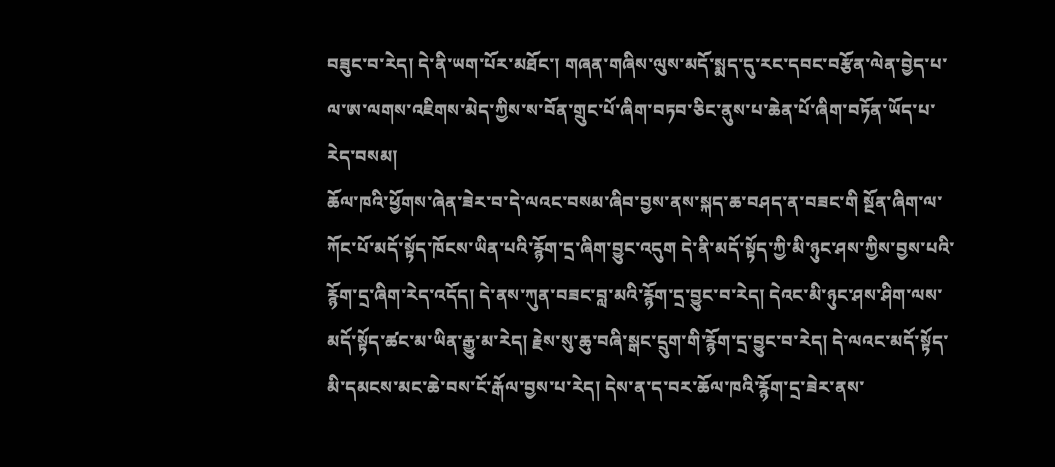བཟུང་བ་རེད། དེ་ནི་ཡག་པོར་མཐོང་། གཞན་གཞིས་ལུས་མདོ་སྨད་དུ་རང་དབང་བརྩོན་ལེན་བྱེད་པ་ལ་ཨ་ལགས་འཇིགས་མེད་ཀྱིས་ས་བོན་གྲུང་པོ་ཞིག་བཏབ་ཅིང་ནུས་པ་ཆེན་པོ་ཞིག་བཏོན་ཡོད་པ་རེད་བསམ།
ཆོལ་ཁའི་ཕྱོགས་ཞེན་ཟེར་བ་དེ་ལའང་བསམ་ཞིབ་བྱས་ནས་སྐད་ཆ་བཤད་ན་བཟང་གི སྔོན་ཞིག་ལ་ཀོང་པོ་མདོ་སྟོད་ཁོངས་ཡིན་པའི་རྙོག་དྲ་ཞིག་བྱུང་འདུག དེ་ནི་མདོ་སྟོད་ཀྱི་མི་ཉུང་ཤས་ཀྱིས་བྱས་པའི་རྙོག་དྲ་ཞིག་རེད་འདོད། དེ་ནས་ཀུན་བཟང་བླ་མའི་རྙོག་དྲ་བྱུང་བ་རེད། དེའང་མི་ཉུང་ཤས་ཤིག་ལས་མདོ་སྟོད་ཚང་མ་ཡིན་རྒྱུ་མ་རེད། རྗེས་སུ་ཆུ་བཞི་སྒང་དྲུག་གི་རྙོག་དྲ་བྱུང་བ་རེད། དེ་ལའང་མདོ་སྟོད་མི་དམངས་མང་ཆེ་བས་ངོ་རྒོལ་བྱས་པ་རེད། དེས་ན་ད་བར་ཆོལ་ཁའི་རྙོག་དྲ་ཟེར་ནས་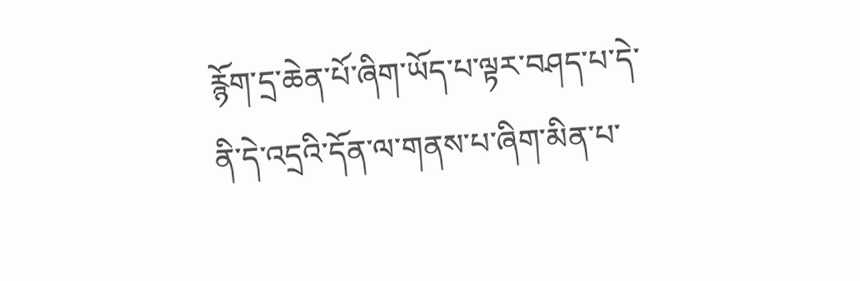རྙོག་དྲ་ཆེན་པོ་ཞིག་ཡོད་པ་ལྟར་བཤད་པ་དེ་ནི་དེ་འདྲའི་དོན་ལ་གནས་པ་ཞིག་མིན་པ་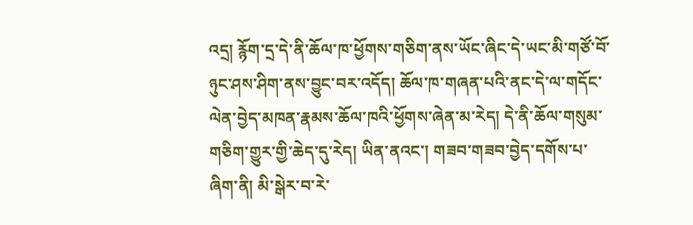འདྲ། རྙོག་དྲ་དེ་ནི་ཆོལ་ཁ་ཕྱོགས་གཅིག་ནས་ཡོང་ཞིང་དེ་ཡང་མི་གཙོ་བོ་ཉུང་ཤས་ཤིག་ནས་བྱུང་བར་འདོད། ཆོལ་ཁ་གཞན་པའི་ནང་དེ་ལ་གདོང་ལེན་བྱེད་མཁན་རྣམས་ཆོལ་ཁའི་ཕྱོགས་ཞེན་མ་རེད། དེ་ནི་ཆོལ་གསུམ་གཅིག་གྱུར་གྱི་ཆེད་དུ་རེད། ཡིན་ནའང་། གཟབ་གཟབ་བྱེད་དགོས་པ་ཞིག་ནི། མི་སྒེར་བ་རེ་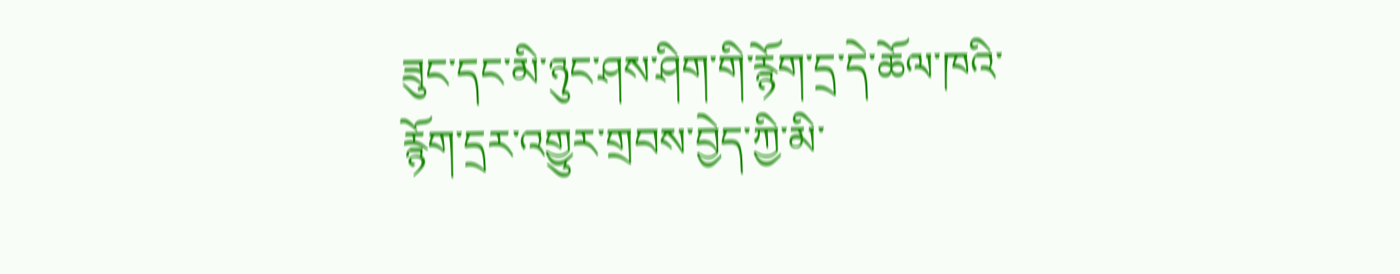ཟུང་དང་མི་ཉུང་ཤས་ཤིག་གི་རྙོག་དྲ་དེ་ཆོལ་ཁའི་རྙོག་དྲར་འགྱུར་གྲབས་བྱེད་ཀྱི་མི་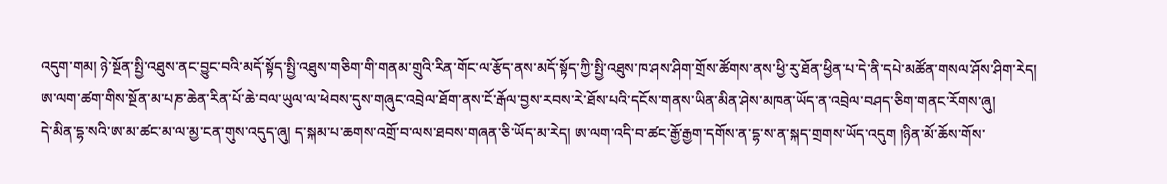འདུག་གམ། ཉེ་སྔོན་སྤྱི་འཐུས་ནང་བྱུང་བའི་མདོ་སྟོད་སྤྱི་འཐུས་གཅིག་གི་གནམ་གྲུའི་རིན་གོང་ལ་རྩོད་ནས་མདོ་སྟོད་ཀྱི་སྤྱི་འཐུས་ཁ་ཤས་ཤིག་གྲོས་ཚོགས་ནས་ཕྱི་རུ་ཐོན་ཕྱིན་པ་དེ་ནི་དཔེ་མཚོན་གསལ་ཤོས་ཤིག་རེད།
ཨ་ལག་ཚག་གིས་སྔོན་མ་པཎ་ཆེན་རིན་པོ་ཆེ་བལ་ཡུལ་ལ་ཕེབས་དུས་གཞུང་འབྲེལ་ཐོག་ནས་ངོ་རྒོལ་བྱས་རབས་རེ་ཐོས་པའི་དངོས་གནས་ཡིན་མིན་ཤེས་མཁན་ཡོད་ན་འབྲེལ་བཤད་ཅིག་གནང་རོགས་ཞུ།
དེ་མིན་དྷ་སའི་ཨ་མ་ཚང་མ་ལ་མྱ་ངན་གུས་འདུད་ཞུ། ད་སྐམ་པ་ཆགས་འགྲོ་བ་ལས་ཐབས་གཞན་ཅི་ཡོད་མ་རེད། ཨ་ལག་འདི་བ་ཚང་རྒྱོ་རྒྱག་དགོས་ན་དྷ་ས་ན་སྐད་གྲགས་ཡོད་འདུག །ཉིན་མོ་ཆོས་གོས་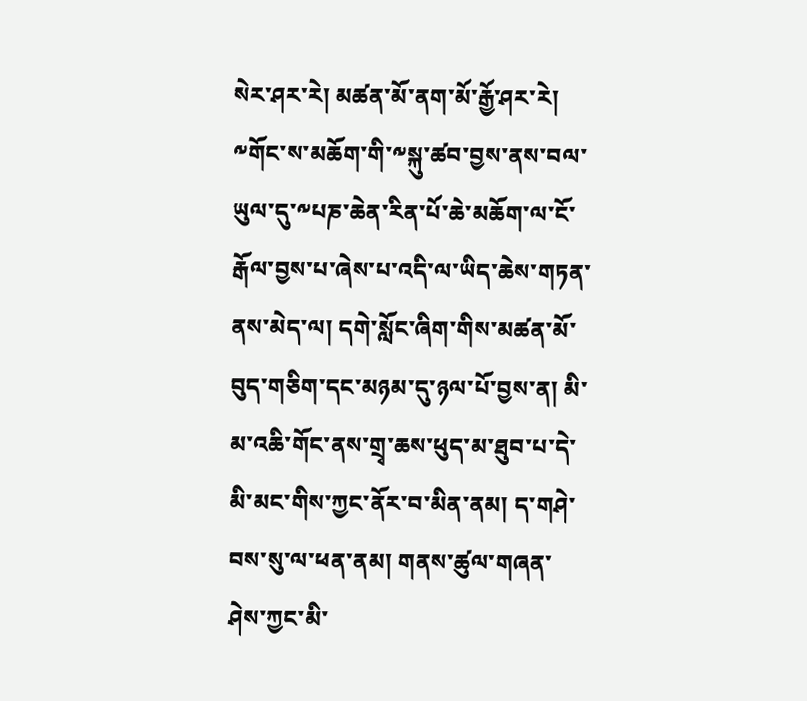སེར་ཤར་རེ། མཚན་མོ་ནག་མོ་རྒྱོ་ཤར་རེ།
༸གོང་ས་མཆོག་གི་༸སྐུ་ཚབ་བྱས་ནས་བལ་ཡུལ་དུ་༸པཎ་ཆེན་རིན་པོ་ཆེ་མཆོག་ལ་ངོ་རྒོལ་བྱས་པ་ཞེས་པ་འདི་ལ་ཡིད་ཆེས་གཏན་ནས་མེད་ལ། དགེ་སློང་ཞིག་གིས་མཚན་མོ་བུད་གཅིག་དང་མཉམ་དུ་ཉལ་པོ་བྱས་ན། མི་མ་འཆི་གོང་ནས་གྲྭ་ཆས་ཕུད་མ་ཐུབ་པ་དེ་མི་མང་གིས་ཀྱང་ནོར་བ་མིན་ནམ། ད་གཤེ་བས་སུ་ལ་ཕན་ནམ། གནས་ཚུལ་གཞན་ཤེས་ཀྱང་མི་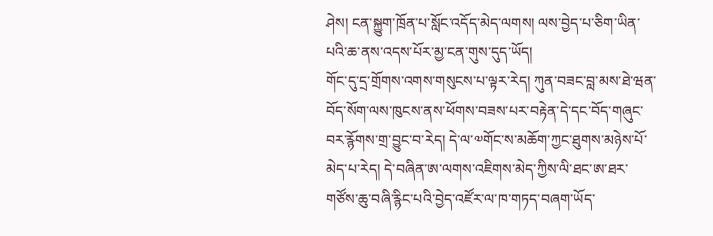ཤེས། ངན་སྐྱུག་ཁྲོན་པ་སློང་འདོད་མེད་ལགས། ལས་བྱེད་པ་ཅིག་ཡིན་པའི་ཆ་ནས་འདས་པོར་མྱ་ངན་གུས་དུད་ཡོད།
གོང་དུ་དྲ་གྲོགས་འགས་གསུངས་པ་ལྟར་རེད། ཀུན་བཟང་བླ་མས་ཐེ་ཝན་བོད་སོག་ལས་ཁུངས་ནས་ཕོགས་བཟས་པར་བརྟེན་དེ་དང་བོད་གཞུང་བར་རྙོགས་གྲ་བྱུང་བ་རེད། དེ་ལ་༧གོང་ས་མཆོག་ཀྱང་ཐུགས་མཉེས་པོ་མེད་པ་རེད། དེ་བཞིན་ཨ་ལགས་འཇིགས་མེད་ཀྱིས་ལི་ཐང་ཨ་ཐར་གཙོས་ཆུ་བཞི་རྙིང་པའི་བྱེད་འཛོར་ལ་ཁ་གཏད་བཞག་ཡོད་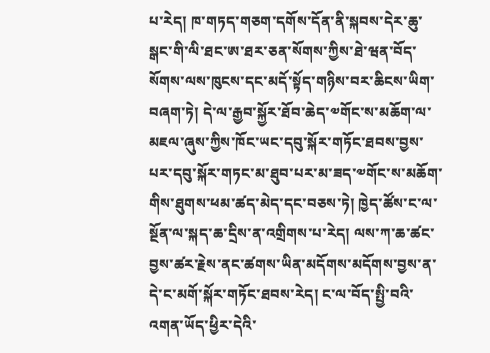པ་རེད། ཁ་གཏད་གཅག་དགོས་དོན་ནི་སྐབས་དེར་ཆུ་སྒང་གི་ལི་ཐང་ཨ་ཐར་ཅན་སོགས་ཀྱིས་ཐེ་ཝན་བོད་སོགས་ལས་ཁུངས་དང་མདོ་སྟོད་གཉིས་བར་ཆིངས་ཡིག་བཞག་ཏེ། དེ་ལ་རྒྱབ་སྐྱོར་ཐོབ་ཆེད་༧གོང་ས་མཆོག་ལ་མཇལ་ཞུས་ཀྱིས་ཁོང་ཡང་དབུ་སྐོར་གཏོང་ཐབས་བྱས་པར་དབུ་སྐོར་གཏང་མ་ཐུབ་པར་མ་ཟད་༧གོང་ས་མཆོག་གིས་ཐུགས་ཕམ་ཚད་མེད་དང་བཅས་ཏེ། ཁྱེད་ཚོས་ང་ལ་སྔོན་ལ་སྐད་ཆ་དྲིས་ན་འགྲིགས་པ་རེད། ལས་ཀ་ཆ་ཚང་བྱས་ཚར་རྗེས་ནང་ཚགས་ཡིན་མདོགས་མདོགས་བྱས་ན་དེ་ང་མགོ་སྐོར་གཏོང་ཐབས་རེད། ང་ལ་བོད་སྤྱི་བའི་འགན་ཡོད་ཕྱིར་དེའི་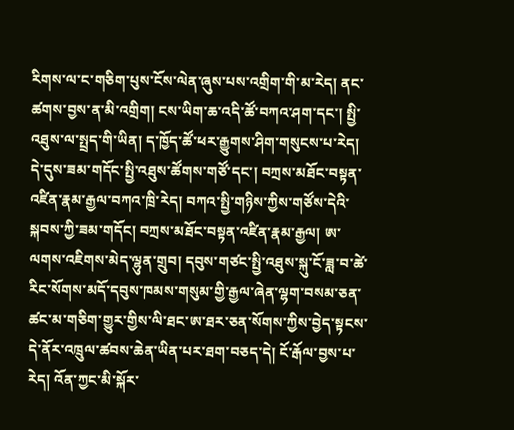རིགས་ལ་ང་གཅིག་པུས་ངོས་ལེན་ཞུས་པས་འགྲིག་གི་མ་རེད། ནང་ཚགས་བྱས་ན་མི་འགྲིག། ངས་ཡིག་ཆ་འདི་ཚོ་བཀའ་ཤག་དང་། སྤྱི་འཐུས་ལ་སྤྲད་གི་ཡིན། ད་ཁྱོད་ཚོ་ཕར་རྒྱུགས་ཤིག་གསུངས་པ་རེད། དེ་དུས་ཟམ་གདོང་སྤྱི་འཐུས་ཚོགས་གཙོ་དང་། བཀྲས་མཐོང་བསྟན་འཛིན་རྣམ་རྒྱལ་བཀའ་ཁྲི་རེད། བཀའ་སྤྱི་གཉིས་ཀྱིས་གཙོས་དེའི་སྐབས་ཀྱི་ཟམ་གདོང། བཀྲས་མཐོང་བསྟན་འཛིན་རྣམ་རྒྱལ། ཨ་ལགས་འཇིགས་མེད་ལྷུན་གྲུབ། དབུས་གཙང་སྤྱི་འཐུས་སྐུ་ངོ་ཟླ་བ་ཚེ་རིང་སོགས་མདོ་དབུས་ཁམས་གསུམ་གྱི་རྒྱལ་ཞེན་ལྷག་བསམ་ཅན་ཚང་མ་གཅིག་གྱུར་གྱིས་ལི་ཐང་ཨ་ཐར་ཅན་སོགས་ཀྱིས་བྱེད་སྟངས་དེ་ནོར་འཁྲུལ་ཚབས་ཆེན་ཡིན་པར་ཐག་བཅད་དེ། ངོ་རྒོལ་བྱས་པ་རེད། འོན་ཀྱང་མི་སྐོར་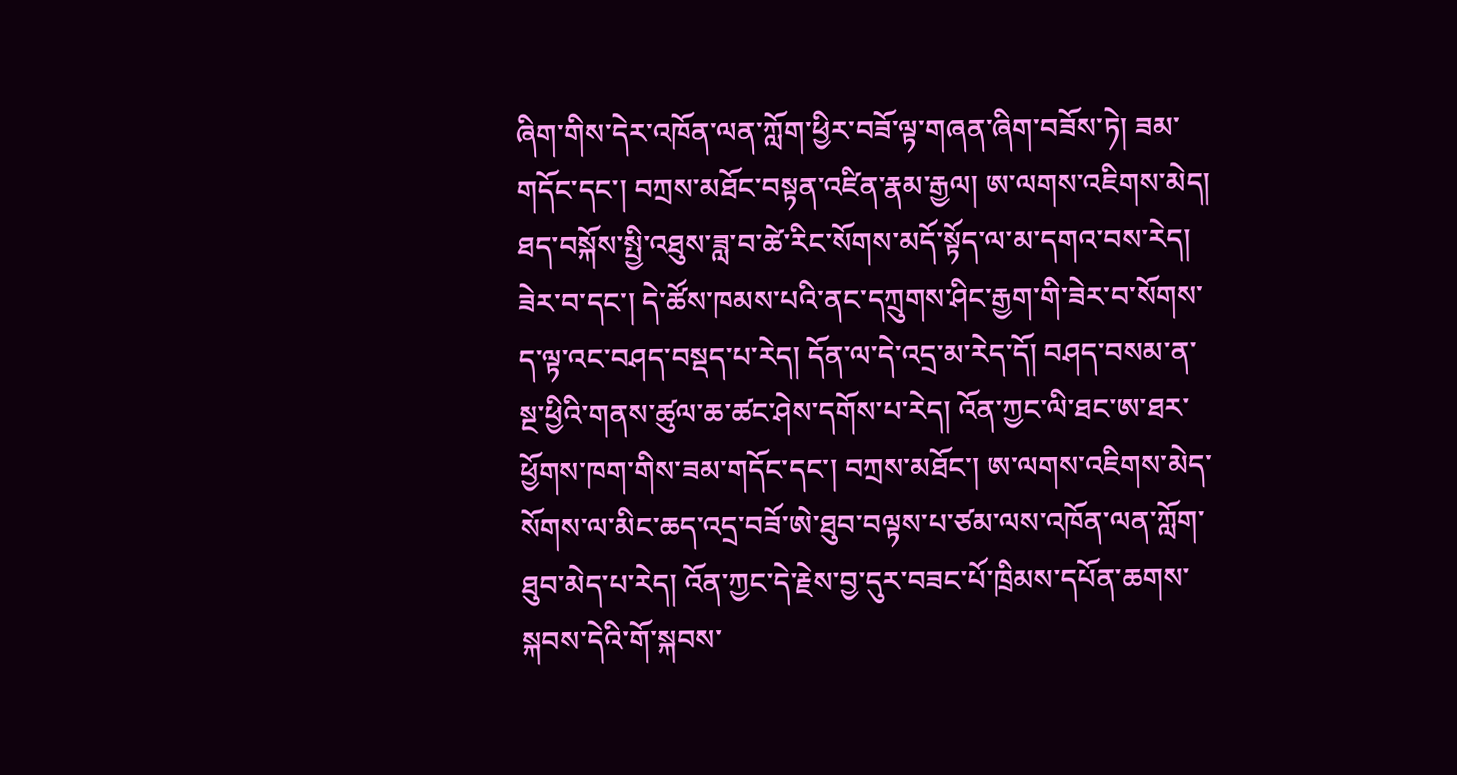ཞིག་གིས་དེར་འཁོན་ལན་ཀློག་ཕྱིར་བཟོ་ལྟ་གཞན་ཞིག་བཟོས་ཏེ། ཟམ་གདོང་དང་། བཀྲས་མཐོང་བསྟན་འཛིན་རྣམ་རྒྱལ། ཨ་ལགས་འཇིགས་མེད། ཐད་བསྐོས་སྤྱི་འཐུས་ཟླ་བ་ཚེ་རིང་སོགས་མདོ་སྟོད་ལ་མ་དགའ་བས་རེད། ཟེར་བ་དང་། དེ་ཚོས་ཁམས་པའི་ནང་དཀྲུགས་ཤིང་རྒྱག་གི་ཟེར་བ་སོགས་ད་ལྟ་འང་བཤད་བསྡད་པ་རེད། དོན་ལ་དེ་འདྲ་མ་རེད་དོ། བཤད་བསམ་ན་སྔ་ཕྱིའི་གནས་ཚུལ་ཆ་ཚང་ཤེས་དགོས་པ་རེད། འོན་ཀྱང་ལི་ཐང་ཨ་ཐར་ཕྱོགས་ཁག་གིས་ཟམ་གདོང་དང་། བཀྲས་མཐོང་། ཨ་ལགས་འཇིགས་མེད་སོགས་ལ་མིང་ཆད་འདྲ་བཟོ་ཨེ་ཐུབ་བལྟས་པ་ཙམ་ལས་འཁོན་ལན་ཀློག་ཐུབ་མེད་པ་རེད། འོན་ཀྱང་དེ་རྗེས་བྱ་དུར་བཟང་པོ་ཁྲིམས་དཔོན་ཆགས་སྐབས་དེའི་གོ་སྐབས་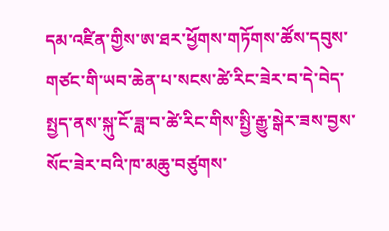དམ་འཛིན་གྱིས་ཨ་ཐར་ཕྱོགས་གཏོགས་ཚོས་དབུས་གཙང་གི་ཡབ་ཆེན་པ་སངས་ཚེ་རིང་ཟེར་བ་དེ་བེད་སྤྱད་ནས་སྐུ་ངོ་ཟླ་བ་ཚེ་རིང་གིས་སྤྱི་རྒྱུ་སྒེར་ཟས་བྱས་སོང་ཟེར་བའི་ཁ་མཆུ་བཙུགས་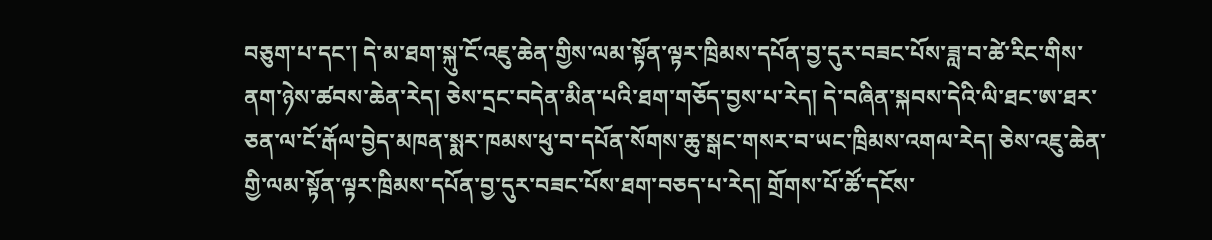བཅུག་པ་དང་། དེ་མ་ཐག་སྐུ་ངོ་འཇུ་ཆེན་གྱིས་ལམ་སྟོན་ལྟར་ཁྲིམས་དཔོན་བྱ་དུར་བཟང་པོས་ཟླ་བ་ཚེ་རིང་གིས་ནག་ཉེས་ཚབས་ཆེན་རེད། ཅེས་དྲང་བདེན་མིན་པའི་ཐག་གཅོད་བྱས་པ་རེད། དེ་བཞིན་སྐབས་དེའི་ལི་ཐང་ཨ་ཐར་ཅན་ལ་ངོ་རྒོལ་བྱེད་མཁན་སྨར་ཁམས་ཕུ་བ་དཔོན་སོགས་ཆུ་སྒང་གསར་བ་ཡང་ཁྲིམས་འགལ་རེད། ཅེས་འཇུ་ཆེན་གྱི་ལམ་སྟོན་ལྟར་ཁྲིམས་དཔོན་བྱ་དུར་བཟང་པོས་ཐག་བཅད་པ་རེད། གྲོགས་པོ་ཚོ་དངོས་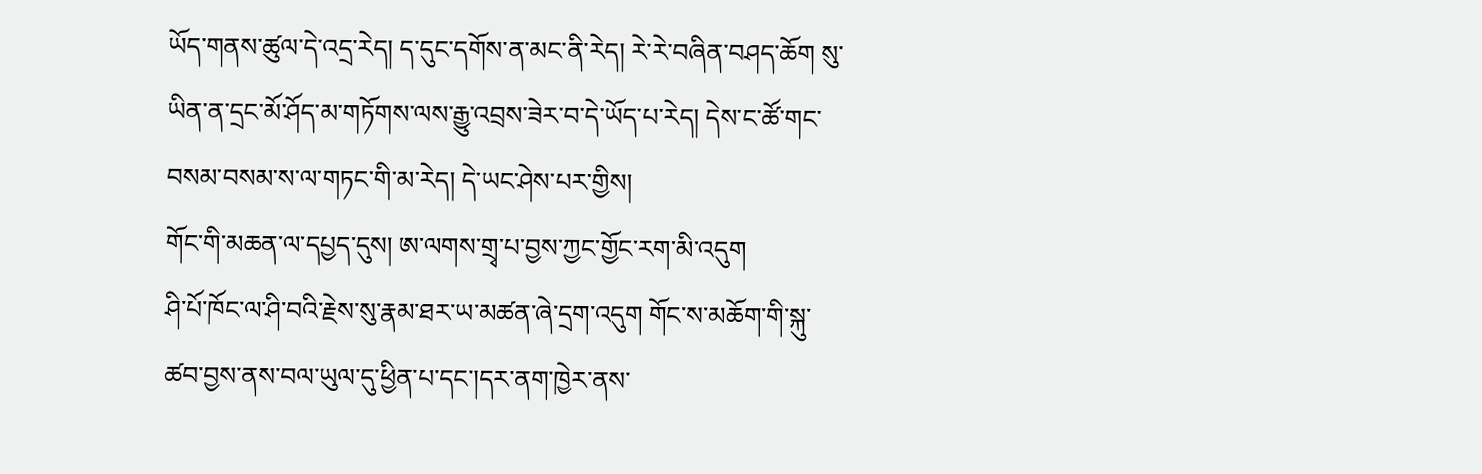ཡོད་གནས་ཚུལ་དེ་འདྲ་རེད། ད་དུང་དགོས་ན་མང་ནི་རེད། རེ་རེ་བཞིན་བཤད་ཆོག སུ་ཡིན་ན་དྲང་མོ་ཤོད་མ་གཏོགས་ལས་རྒྱུ་འབྲས་ཟེར་བ་དེ་ཡོད་པ་རེད། དེས་ང་ཚོ་གང་བསམ་བསམ་ས་ལ་གཏང་གི་མ་རེད། དེ་ཡང་ཤེས་པར་གྱིས།
གོང་གི་མཆན་ལ་དཔྱད་དུས། ཨ་ལགས་གྲྭ་པ་བྱས་ཀྱང་གྱོང་རག་མི་འདུག
ཤི་པོ་ཁོང་ལ་ཤི་བའི་རྗེས་སུ་རྣམ་ཐར་ཡ་མཚན་ཞེ་དྲག་འདུག གོང་ས་མཆོག་གི་སྐུ་ཚབ་བྱས་ནས་བལ་ཡུལ་དུ་ཕྱིན་པ་དང་།དར་ནག་ཁྱེར་ནས་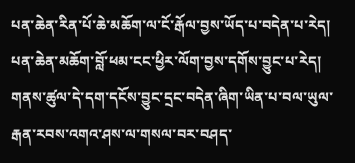པན་ཆེན་རིན་པོ་ཆེ་མཆོག་ལ་ངོ་རྒོལ་བྱས་ཡོད་པ་བདེན་པ་རེད། པན་ཆེན་མཆོག་བློ་ཕམ་ངང་ཕྱིར་ལོག་བྱས་དགོས་བྱུང་པ་རེད། གནས་ཚུལ་དེ་དག་དངོས་བྱུང་དྲང་བདེན་ཞིག་ཡིན་པ་བལ་ཡུལ་རྒན་རབས་འགའ་ཤས་ལ་གསལ་བར་བཤད་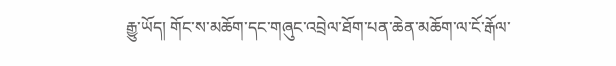རྒྱུ་ཡོད། གོང་ས་མཆོག་དང་གཞུང་འབྲེལ་ཐོག་པན་ཆེན་མཆོག་ལ་ངོ་རྒོལ་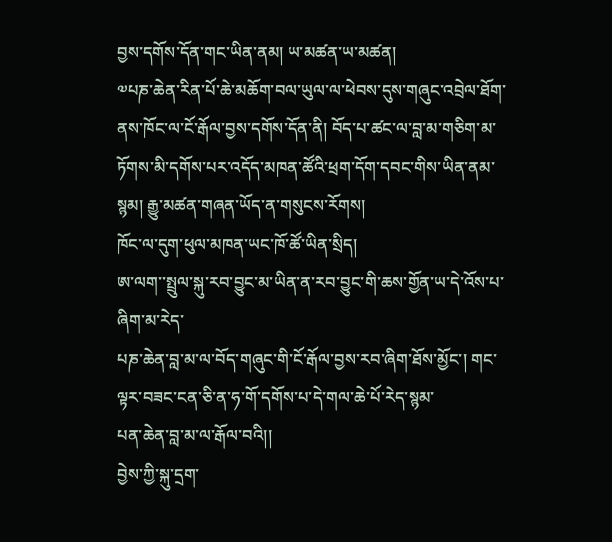བྱས་དགོས་དོན་གང་ཡིན་ནམ། ཡ་མཚན་ཡ་མཚན།
༧པཎ་ཆེན་རིན་པོ་ཆེ་མཆོག་བལ་ཡུལ་ལ་ཕེབས་དུས་གཞུང་འབྲེལ་ཐོག་ནས་ཁོང་ལ་ངོ་རྒོལ་བྱས་དགོས་དོན་ནི། བོད་པ་ཚང་ལ་བླ་མ་གཅིག་མ་ཏོགས་མི་དགོས་པར་འདོད་མཁན་ཚོའི་ཕྲག་དོག་དབང་གིས་ཡིན་ནམ་སྙམ། རྒྱུ་མཚན་གཞན་ཡོད་ན་གསུངས་རོགས།
ཁོང་ལ་དུག་ཕུལ་མཁན་ཡང་ཁོ་ཚོ་ཡིན་སྲིད།
ཨ་ལག་་སྤྲུལ་སྐུ་རབ་བྱུང་མ་ཡིན་ན་རབ་བྱུང་གི་ཆས་གྱོན་ཡ་དེ་འོས་པ་ཞིག་མ་རེད་
པཎ་ཆེན་བླ་མ་ལ་བོད་གཞུང་གི་ངོ་རྒོལ་བྱས་རབ་ཞིག་ཐོས་མྱོང་། གང་ལྟར་བཟང་ངན་ཅི་ན་ཧ་གོ་དགོས་པ་དེ་གལ་ཆེ་པོ་རེད་སྙམ་
པན་ཆེན་བླ་མ་ལ་རྒོལ་བའི།།
བྱེས་ཀྱི་སྐུ་དྲག་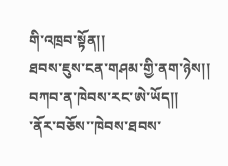གི་འཁྲབ་སྟོན།།
ཐབས་ཇུས་ངན་གཤམ་གྱི་ནག་ཉེས།།
བཀབ་ན་ཁེབས་རང་ཨེ་ཡོད།།
་ནོར་བཅོས་་ཁེབས་ཐབས་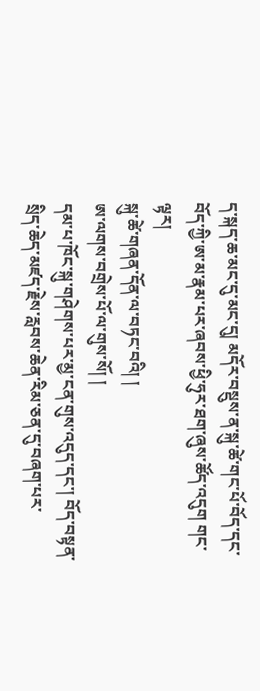ད་སྐད་ཆ་མང་དུ་མང་དུ། མདོར་བསྡུས་ན་སྐུ་ཚེ་གང་པོ་བོད་དང་བོད་ཀྱི་ཨ་མ་རྣམ་པར་ཞབས་ཕྱི་ཧུར་ཐག་ཞུས་ཚོད་འདུག གང་ལྟར།
སྐུ་ཚེ་གཞན་དོན་ལ་བཏང་བའི། །
ཨ་ལགས་བགྲེས་པོ་ལ་གུས་སོ། །
དམ་པ་ཁོང་སྐུ་གཤེགས་པར་མྱ་ངན་གུས་འདུད་དང་། བོད་བསྟན་སྲིད་ཆེད་མཛད་རྗེས་རླབས་ཆེན་རིམ་ཅན་དུ་བཞག་པར་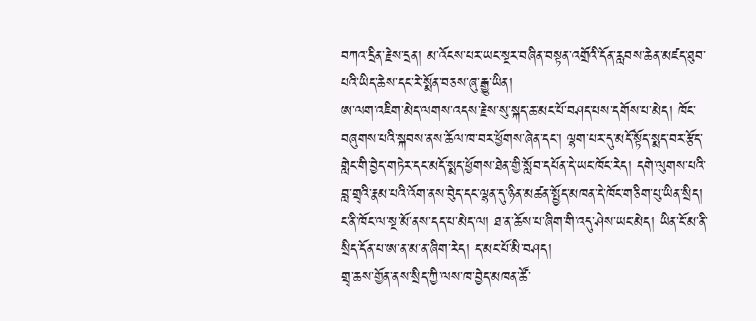བཀའ་དྲིན་རྗེས་དྲན། མ་འོངས་པར་ཡང་སྔར་བཞིན་བསྟན་འགྲོའི་དོན་རླབས་ཆེན་མཛད་ཐུབ་པའི་ཡིད་ཆེས་དང་རེ་སྨོན་བཅས་ཞུ་རྒྱུ་ཡིན།
ཨ་ལག་འཇིག་མེད་ལགས་འདས་རྗེས་སུ་སྐད་ཆ་མང་པོ་བཤད་པས་དགོས་པ་མེད། ཁོང་བཞུགས་པའི་སྐབས་ནས་ཆོལ་ཁ་བར་ཕྱོགས་ཞེན་དང་། ལྷག་པར་དུ་མདོ་སྟོད་སྨད་བར་རྩོད་གླེང་གི་བྱེད་གཏེར་དང་མདོ་སྨད་ཕྱོགས་ཐེན་གྱི་སློབ་དཔོན་དེ་ཡང་ཁོང་རེད། དགེ་ལུགས་པའི་བླ་གྲྭའི་རྣམ་པའི་འོག་ནས་བེུད་དང་ལྷན་དུ་ཉིན་མཚན་སྤྱོད་མཁན་དེ་ཁོང་གཅིག་པུ་ཡིན་སྲིད། ང་ནི་ཁོང་ལ་སྔ་མོ་ནས་དད་པ་མེད་ལ། ཐ་ན་ཆོས་པ་ཞིག་གི་འདུ་ཤེས་ཡང་མེད། ཡིན་ངོ་མ་ནི་སྲིད་དོན་པ་ཨ་ན་མ་ན་ཞིག་རེད། ད་མང་པོ་མི་བཤད།
གྲྭ་ཆས་གྱོན་ནས་སྲིད་ཀྱི་ལས་ཁ་བྱེད་མཁན་ཚོ་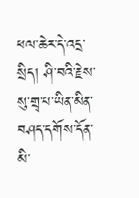ཕལ་ཆེར་དེ་འདྲ་སྲིད། ཤི་བའི་རྗེས་སུ་གྲྭ་པ་ཡིན་མིན་བཤད་དགོས་དོན་མི་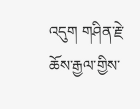འདུག གཤིན་རྗེ་ཆོས་རྒྱལ་གྱིས་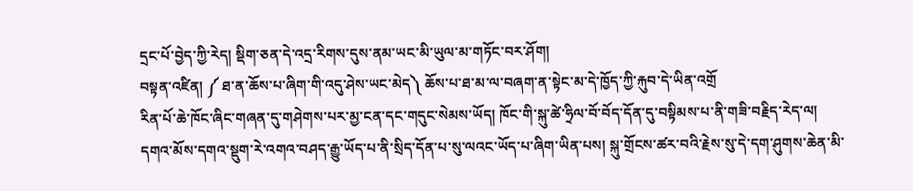དྲང་པོ་བྱེད་ཀྱི་རེད། སྡིག་ཅན་དེ་འདྲ་རིགས་དུས་ནམ་ཡང་མི་ཡུལ་མ་གཏོང་བར་ཤོག།
བསྟན་འཛིན། ༼ ཐ་ན་ཆོས་པ་ཞིག་གི་འདུ་ཤེས་ཡང་མེད༽ ཆོས་པ་ཐ་མ་ལ་བཞག་ན་སྟེང་མ་དེ་ཁྱོད་ཀྱི་རྐུབ་དེ་ཡིན་འགྲོ
རིན་པོ་ཆེ་ཁོང་ཞིང་གཞན་དུ་གཤེགས་པར་མྱ་ངན་དང་གདུང་སེམས་ཡོད། ཁོང་གི་སྐུ་ཚེ་ཧྲིལ་བོ་བོད་དོན་དུ་བསྟིམས་པ་ནི་གཟི་བརྗིད་རེད་ལ། དགའ་མོས་དགའ་སྡུག་རེ་འགའ་བཤད་རྒྱུ་ཡོད་པ་ནི་སྲིད་དོན་པ་སུ་ལའང་ཡོད་པ་ཞིག་ཡིན་པས། སྐུ་གྲོངས་ཚར་བའི་རྗེས་སུ་དེ་དག་ཤུགས་ཆེན་མི་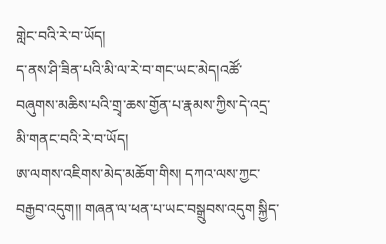གླེང་བའི་རེ་བ་ཡོད།
ད་ནས་ཤི་ཟིན་པའི་མི་ལ་རེ་བ་གང་ཡང་མེད།འཚོ་བཞུགས་མཆིས་པའི་གྲྭ་ཆས་གྱོན་པ་རྣམས་ཀྱིས་དེ་འདྲ་མི་གནང་བའི་རེ་བ་ཡོད།
ཨ་ལགས་འཇིགས་མེད་མཆོག་གིས། དཀའ་ལས་ཀྱང་བརྒྱབ་འདུག།། གཞན་ལ་ཕན་པ་ཡང་བསྒྲུབས་འདུག སྐྱིད་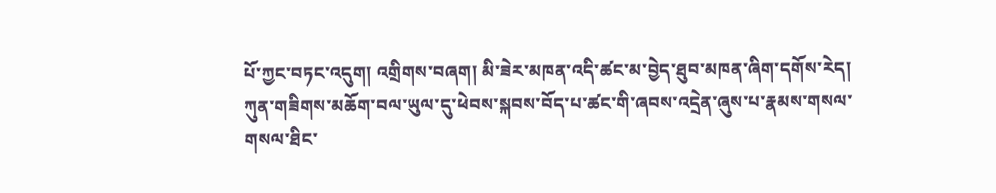པོ་ཀྱང་བཏང་འདུག། འགྲིགས་བཞག། མི་ཟེར་མཁན་འདི་ཚང་མ་བྱེད་ཐུབ་མཁན་ཞིག་དགོས་རེད།
ཀུན་གཟིགས་མཆོག་བལ་ཡུལ་དུ་ཕེབས་སྐབས་བོད་པ་ཚང་གི་ཞབས་འདྲེན་ཞུས་པ་རྣམས་གསལ་གསལ་ཐིང་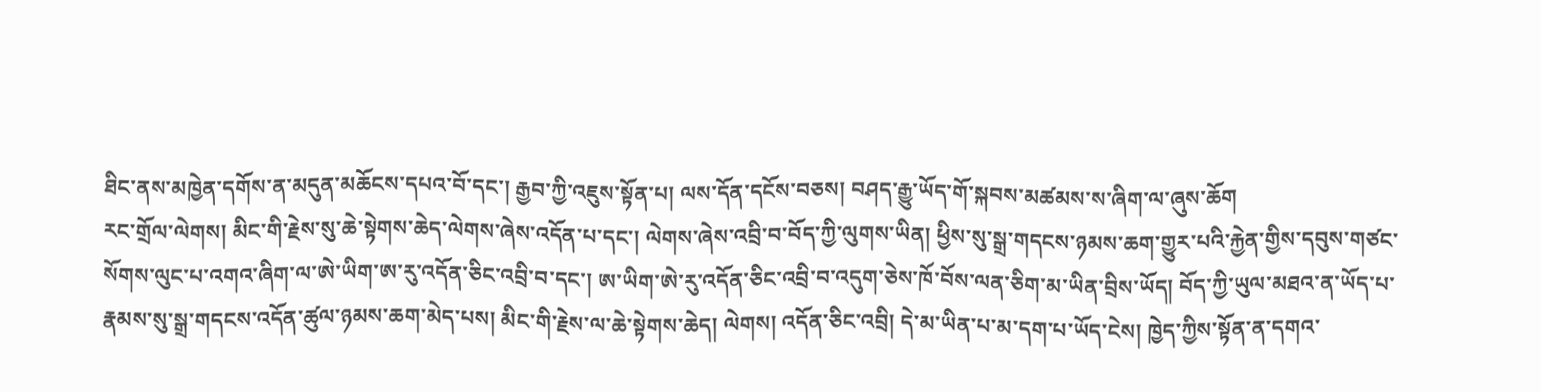ཐིང་ནས་མཁྱེན་དགོས་ན་མདུན་མཆོངས་དཔའ་བོ་དང་། རྒྱབ་ཀྱི་འཇུས་སྟོན་པ། ལས་དོན་དངོས་བཅས། བཤད་རྒྱུ་ཡོད་གོ་སྐབས་མཚམས་ས་ཞིག་ལ་ཞུས་ཆོག
རང་གྲོལ་ལེགས། མིང་གི་རྗེས་སུ་ཆེ་སྟེགས་ཆེད་ལེགས་ཞེས་འདོན་པ་དང་། ལེགས་ཞེས་འབྲི་བ་བོད་ཀྱི་ལུགས་ཡིན། ཕྱིས་སུ་སྒྲ་གདངས་ཉམས་ཆག་གྱུར་པའི་རྐྱེན་གྱིས་དབུས་གཙང་སོགས་ལུང་པ་འགའ་ཞིག་ལ་ཨེ་ཡིག་ཨ་རུ་འདོན་ཅིང་འབྲི་བ་དང་། ཨ་ཡིག་ཨེ་རུ་འདོན་ཅིང་འབྲི་བ་འདུག་ཅེས་ཁོ་བོས་ལན་ཅིག་མ་ཡིན་བྲིས་ཡོད། བོད་ཀྱི་ཡུལ་མཐའ་ན་ཡོད་པ་རྣམས་སུ་སྒྲ་གདངས་འདོན་ཚུལ་ཉམས་ཆག་མེད་པས། མིང་གི་རྗེས་ལ་ཆེ་སྟེགས་ཆེད། ལེགས། འདོན་ཅིང་འབྲི། དེ་མ་ཡིན་པ་མ་དག་པ་ཡོད་ངེས། ཁྱེད་ཀྱིས་སྟོན་ན་དགའ་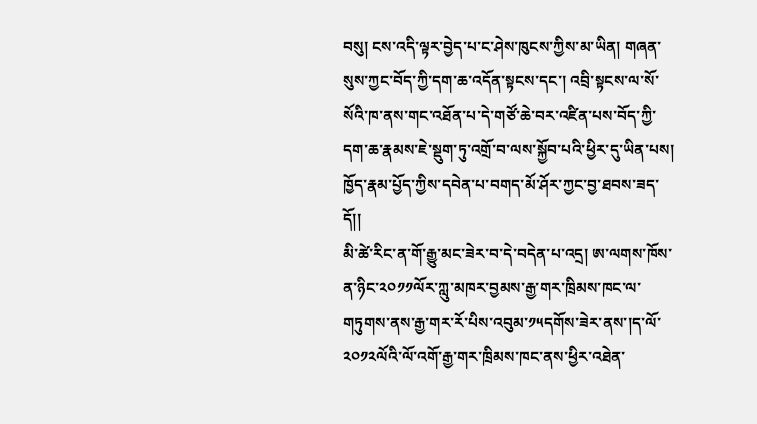བསུ། ངས་འདི་ལྟར་བྱེད་པ་ང་ཤེས་ཁུངས་ཀྱིས་མ་ཡིན། གཞན་སུས་ཀྱང་བོད་ཀྱི་དག་ཆ་འདོན་སྟངས་དང་། འབྲི་སྟངས་ལ་སོ་སོའི་ཁ་ནས་གང་འཐོན་པ་དེ་གཙོ་ཆེ་བར་འཛིན་པས་བོད་ཀྱི་དག་ཆ་རྣམས་ཇེ་སྡུག་ཏུ་འགྲོ་བ་ལས་སྐྱོབ་པའི་ཕྱིར་དུ་ཡིན་པས། ཁྱོད་རྣམ་པྱོད་ཀྱིས་དབེན་པ་བགད་མོ་ཤོར་ཀྱང་བྱ་ཐབས་ཟད་དོ།།
མི་ཚེ་རིང་ན་གོ་རྒྱུ་མང་ཟེར་བ་དེ་བདེན་པ་འདྲ། ཨ་ལགས་ཁོས་ན་ཉིང་༢༠༡༡ལོར་ཀླུ་མཁར་བྱམས་རྒྱ་གར་ཁྲིམས་ཁང་ལ་གཏུགས་ནས་རྒྱ་གར་རོ་པིས་འབུམ་༡༥དགོས་ཟེར་ནས་།ད་ལོ་༢༠༡༢ལོའི་ལོ་འགོ་རྒྱ་གར་ཁྲིམས་ཁང་ནས་ཕྱིར་འཐེན་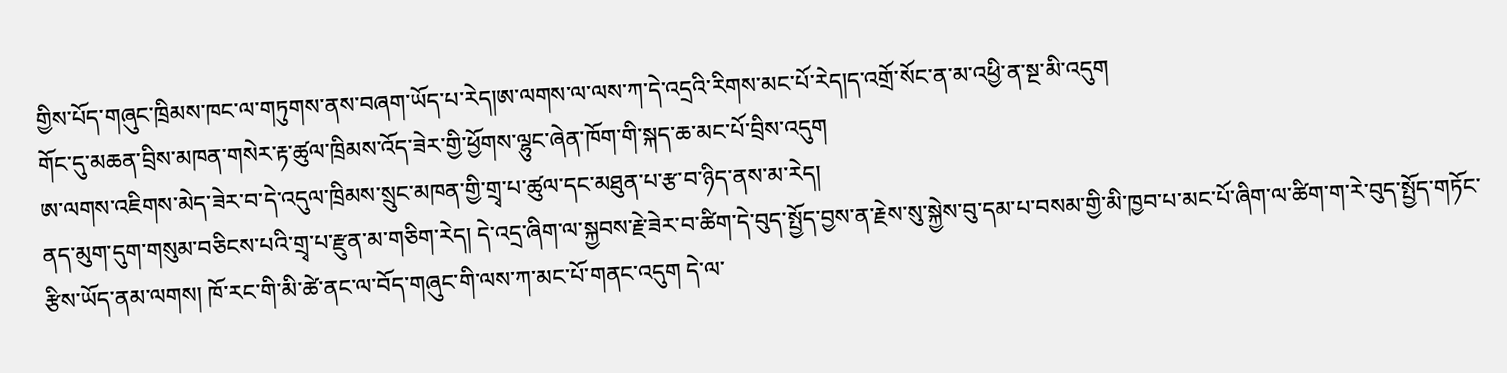གྱིས་པོད་གཞུང་ཁྲིམས་ཁང་ལ་གཏུགས་ནས་བཞག་ཡོད་པ་རེད།ཨ་ལགས་ལ་ལས་ཀ་དེ་འདྲའི་རིགས་མང་པོ་རེད།ད་འགྲོ་སོང་ན་མ་འཕྱི་ན་སྔ་མི་འདུག
གོང་དུ་མཆན་བྲིས་མཁན་གསེར་རྟ་ཚུལ་ཁྲིམས་འོད་ཟེར་གྱི་ཕྱོགས་ལྷུང་ཞེན་ཁོག་གི་སྐད་ཆ་མང་པོ་བྲིས་འདུག
ཨ་ལགས་འཇིགས་མེད་ཟེར་བ་དེ་འདུལ་ཁྲིམས་སྲུང་མཁན་གྱི་གྲྭ་པ་ཚུལ་དང་མཐུན་པ་རྩ་བ་ཉིད་ནས་མ་རེད།
ནད་མུག་དུག་གསུམ་བཅིངས་པའི་གྲྭ་པ་རྫུན་མ་གཅིག་རེད། དེ་འདྲ་ཞིག་ལ་སྐྱབས་རྗེ་ཟེར་བ་ཚིག་དེ་བུད་སྤྱོད་བྱས་ན་རྗེས་སུ་སྐྱེས་བུ་དམ་པ་བསམ་གྱི་མི་ཁྱབ་པ་མང་པོ་ཞིག་ལ་ཚིག་ག་རེ་བུད་སྤྱོད་གཏོང་རྩིས་ཡོད་ནམ་ལགས། ཁོ་རང་གི་མི་ཚེ་ནང་ལ་བོད་གཞུང་གི་ལས་ཀ་མང་པོ་གནང་འདུག དེ་ལ་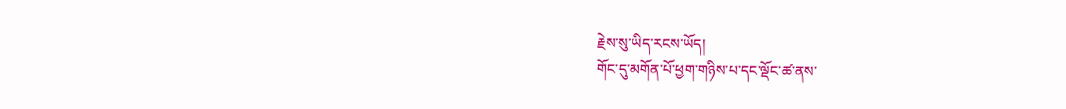རྗེས་སུ་ཡིད་རངས་ཡོད།
གོང་དུ་མགོན་པོ་ཕྱག་གཉིས་པ་དང་ལྡོང་ཚ་ནས་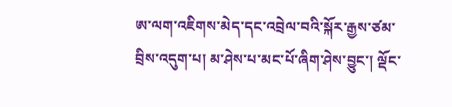ཨ་ལག་འཇིགས་མེད་དང་འབྲེལ་བའི་སྐོར་རྒྱས་ཙམ་བྲིས་འདུག་པ། མ་ཤེས་པ་མང་པོ་ཞིག་ཤེས་བྱུང་། ལྡོང་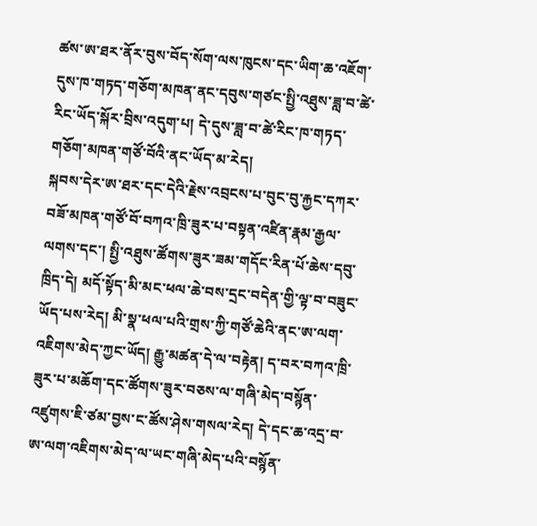ཚས་ཨ་ཐར་ནོར་བུས་བོད་སོག་ལས་ཁུངས་དང་ཡིག་ཆ་འཇོག་དུས་ཁ་གཏད་གཅོག་མཁན་ནང་དབུས་གཙང་སྤྱི་འཐུས་ཟླ་བ་ཚེ་རིང་ཡོད་སྐོར་བྲིས་འདུག་པ། དེ་དུས་ཟླ་བ་ཚེ་རིང་ཁ་གཏད་གཅོག་མཁན་གཙོ་བོའི་ནང་ཡོད་མ་རེད།
སྐབས་དེར་ཨ་ཐར་དང་དེའི་རྗེས་འབྲངས་པ་བུང་བུ་རྐྱང་དཀར་བཟོ་མཁན་གཙོ་བོ་བཀའ་ཁྲི་ཟུར་པ་བསྟན་འཛིན་རྣམ་རྒྱལ་ལགས་དང་། སྤྱི་འཐུས་ཚོགས་ཟུར་ཟམ་གདོང་རིན་པོ་ཆེས་དབུ་ཁྲིད་དེ། མདོ་སྟོད་མི་མང་ཕལ་ཆེ་བས་དྲང་བདེན་གྱི་ལྟ་བ་བཟུང་ཡོད་པས་རེད། མི་སྣ་ཕལ་པའི་གྲས་ཀྱི་གཙོ་ཆེའི་ནང་ཨ་ལག་འཇིགས་མེད་ཀྱང་ཡོད། རྒྱུ་མཚན་དེ་ལ་བརྟེན། ད་བར་བཀའ་ཁྲི་ཟུར་པ་མཆོག་དང་ཚོགས་ཟུར་བཅས་ལ་གཞི་མེད་བསྙོན་འཛུགས་ཇི་ཙམ་བྱས་ང་ཚོས་ཤེས་གསལ་རེད། དེ་དང་ཆ་འདྲ་བ་ཨ་ལག་འཇིགས་མེད་ལ་ཡང་གཞི་མེད་པའི་བསྙོན་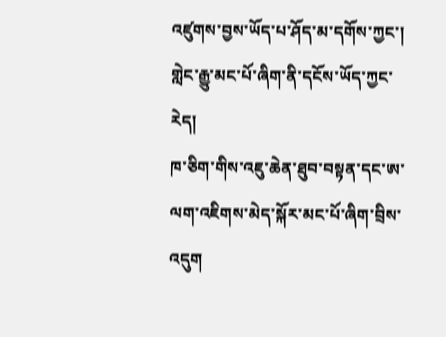འཛུགས་བྱས་ཡོད་པ་ཤོད་མ་དགོས་ཀྱང་། གླེང་རྒྱུ་མང་པོ་ཞིག་ནི་དངོས་ཡོད་ཀྱང་རེད།
ཁ་ཅིག་གིས་འཇུ་ཆེན་ཐུབ་བསྟན་དང་ཨ་ལག་འཇིགས་མེད་སྐོར་མང་པོ་ཞིག་བྲིས་འདུག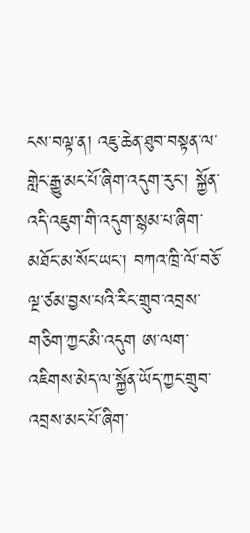ངས་བལྟ་ན། འཇུ་ཆེན་ཐུབ་བསྟན་ལ་གླེང་རྒྱུ་མང་པོ་ཞིག་འདུག་རུང་། སྐྱོན་འདི་འཇུག་གི་འདུག་སྙམ་པ་ཞིག་མཐོང་མ་སོང་ཡང་། བཀའ་ཁྲི་ལོ་བཅོ་ལྔ་ཙམ་བྱས་པའི་རིང་གྲུབ་འབྲས་གཅིག་ཀྱང་མི་འདུག ཨ་ལག་འཇིགས་མེད་ལ་སྐྱོན་ཡོད་ཀྱང་གྲུབ་འབྲས་མང་པོ་ཞིག་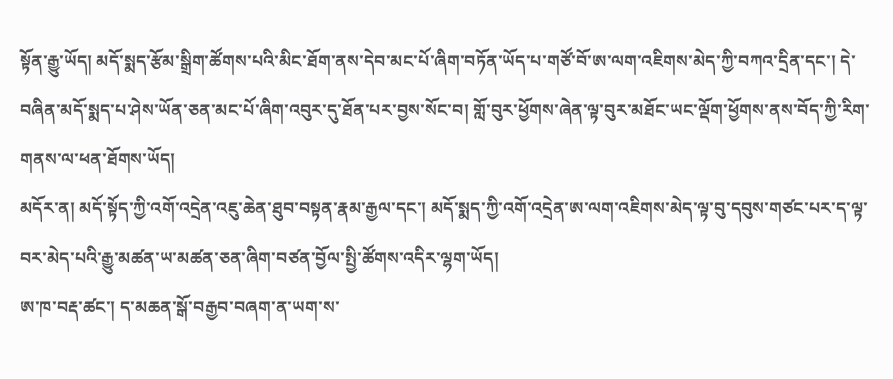སྟོན་རྒྱུ་ཡོད། མདོ་སྨད་རྩོམ་སྒྲིག་ཚོགས་པའི་མིང་ཐོག་ནས་དེབ་མང་པོ་ཞིག་བཏོན་ཡོད་པ་གཙོ་བོ་ཨ་ལག་འཇིགས་མེད་ཀྱི་བཀའ་དྲིན་དང་། དེ་བཞིན་མདོ་སྨད་པ་ཤེས་ཡོན་ཅན་མང་པོ་ཞིག་འབུར་དུ་ཐོན་པར་བྱས་སོང་བ། གློ་བུར་ཕྱོགས་ཞེན་ལྟ་བུར་མཐོང་ཡང་ལྡོག་ཕྱོགས་ནས་བོད་ཀྱི་རིག་གནས་ལ་ཕན་ཐོགས་ཡོད།
མདོར་ན། མདོ་སྟོད་ཀྱི་འགོ་འདྲེན་འཇུ་ཆེན་ཐུབ་བསྟན་རྣམ་རྒྱལ་དང་། མདོ་སྨད་ཀྱི་འགོ་འདྲེན་ཨ་ལག་འཇིགས་མེད་ལྟ་བུ་དབུས་གཙང་པར་ད་ལྟ་བར་མེད་པའི་རྒྱུ་མཚན་ཡ་མཚན་ཅན་ཞིག་བཙན་བྱོལ་སྤྱི་ཚོགས་འདིར་ལྷག་ཡོད།
ཨ་ཁ་བརྡ་ཚང་། ད་མཆན་སྒོ་བརྒྱབ་བཞག་ན་ཡག་ས་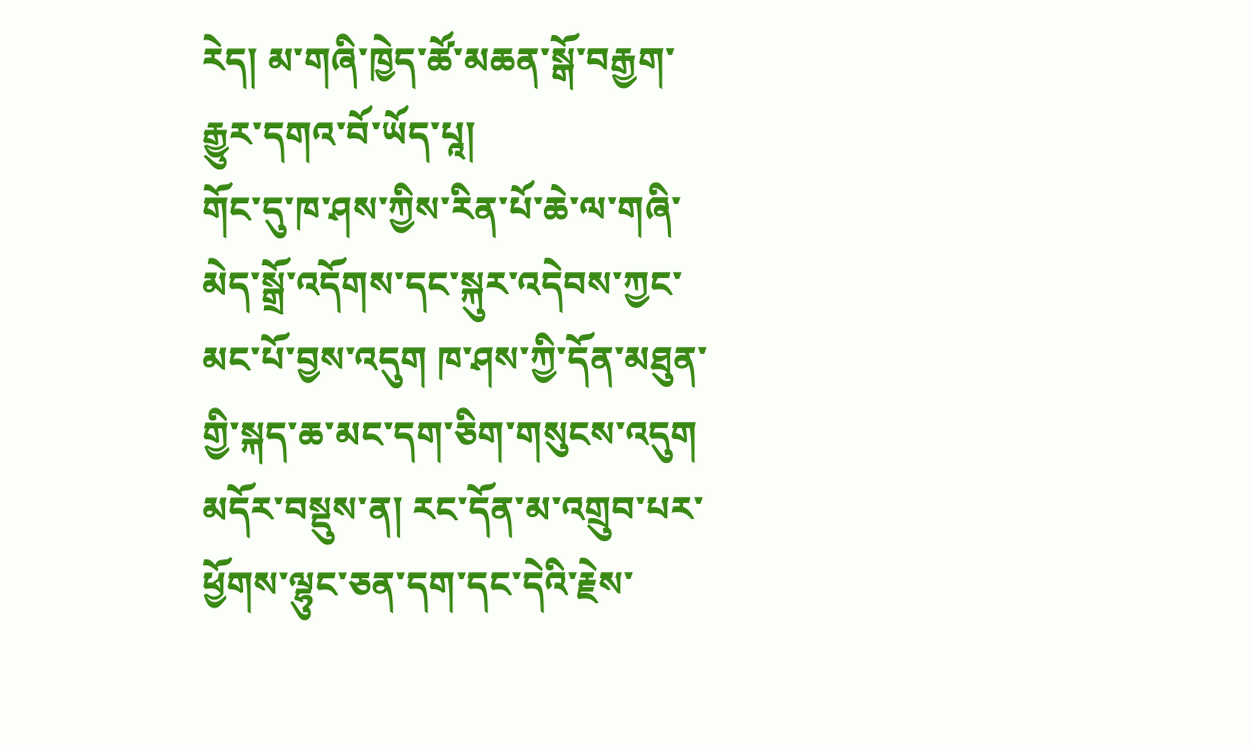རེད། མ་གཞི་ཁྱེད་ཚོ་མཆན་སྒོ་བརྒྱག་རྒྱུར་དགའ་བོ་ཡོད་པཱ།
གོང་དུ་ཁ་ཤས་ཀྱིས་རིན་པོ་ཆེ་ལ་གཞི་མེད་སྒྲོ་འདོགས་དང་སྐུར་འདེབས་ཀྱང་མང་པོ་བྱས་འདུག ཁ་ཤས་ཀྱི་དོན་མཐུན་གྱི་སྐད་ཆ་མང་དག་ཅིག་གསུངས་འདུག མདོར་བསྡུས་ན། རང་དོན་མ་འགྲུབ་པར་ཕྱོགས་ལྷུང་ཅན་དག་དང་དེའི་རྗེས་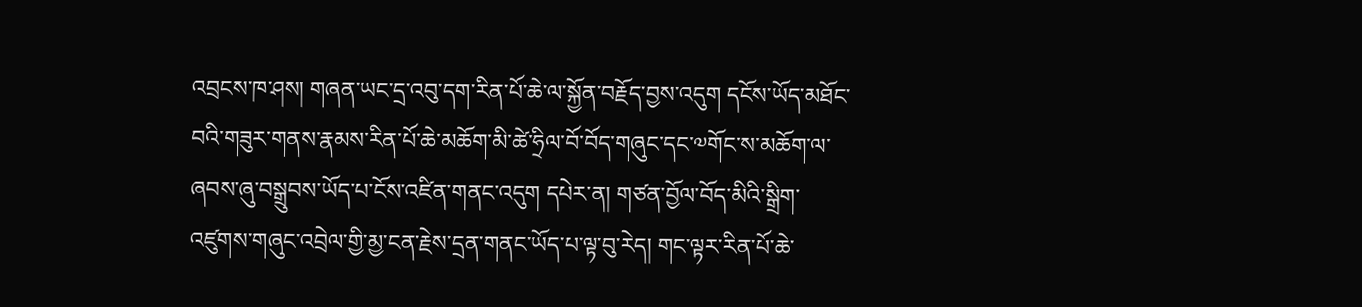འབྲངས་ཁ་ཤས། གཞན་ཡང་དྲ་འབུ་དག་རིན་པོ་ཆེ་ལ་སྐྱོན་བརྗོད་བྱས་འདུག དངོས་ཡོད་མཐོང་བའི་གཟུར་གནས་རྣམས་རིན་པོ་ཆེ་མཆོག་མི་ཚེ་ཧྲིལ་བོ་བོད་གཞུང་དང་༧གོང་ས་མཆོག་ལ་ཞབས་ཞུ་བསྒྲུབས་ཡོད་པ་ངོས་འཛིན་གནང་འདུག དཔེར་ན། གཙན་བྱོལ་བོད་མིའི་སྒྲིག་འཛུགས་གཞུང་འབྲེལ་གྱི་མྱ་ངན་རྗེས་དྲན་གནང་ཡོད་པ་ལྟ་བུ་རེད། གང་ལྟར་རིན་པོ་ཆེ་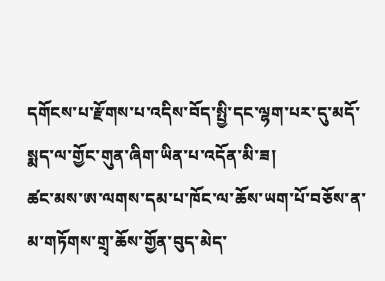དགོངས་པ་རྫོགས་པ་འདིས་བོད་སྤྱི་དང་ལྷག་པར་དུ་མདོ་སྨད་ལ་གྱོང་གུན་ཞིག་ཡིན་པ་འདོན་མི་ཟ།
ཚང་མས་ཨ་ལགས་དམ་པ་ཁོང་ལ་ཆོས་ཡག་པོ་བཅོས་ན་མ་གཏོགས་གྲྭ་ཆོས་གྱོན་བུད་མེད་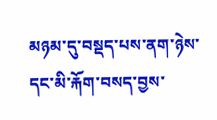མཉམ་དུ་བསྡད་པས་ནག་ཉེས་དང་མི་རྐོག་བསད་བྱས་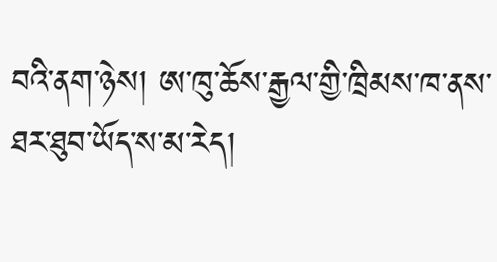བའི་ནག་ཉེས། ཨ་ཁུ་ཆོས་རྒྱལ་གྱི་ཁྲིམས་ཁ་ནས་ཐར་ཐུབ་ཡོད་ས་མ་རེད།